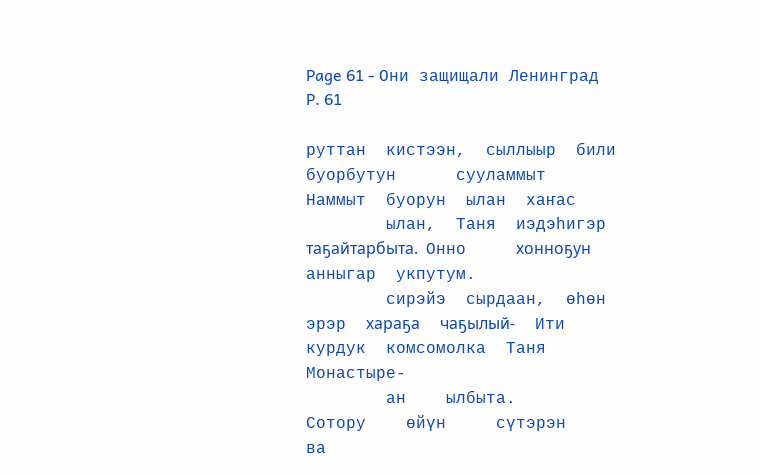Page 61 - Они защищали Ленинград
P. 61

руттан  кистээн,  сыллыыр  били  буорбутун      сууламмыт  Наммыт  буорун  ылан  хаҥас
        ылан,  Таня  иэдэһигэр  таҕайтарбыта.  Онно     хонноҕун  анныгар  укпутум.
        сирэйэ  сырдаан,  өһөн  эрэр  хараҕа  чаҕылый-     Ити  курдук  комсомолка  Таня  Монастыре-
        ан    ылбыта.     Сотору    өйүн     сүтэрэн    ва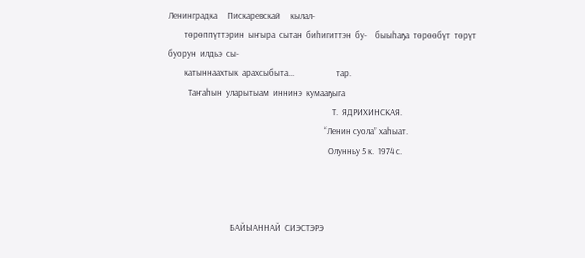Ленинградка     Пискаревскай     кылал-
        төрөппүттэрин  ыҥыра  сытан  биһигиттэн  бу-    быыһаҕа  төрөөбүт  төрүт  буорун  илдьэ  сы-
        катыннаахтык  арахсыбыта...                     тар.
          Таҥаһын  уларытыам  иннинэ  кумааҕыга
                                                                                  Т.  ЯДРИХИНСКАЯ.
                                                                              “Ленин суола” хаһыат.
                                                                                Олунньу 5 к.  1974 с.



                               БАЙЫАННАЙ  СИЭСТЭРЭ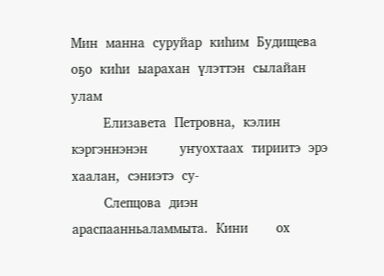Мин  манна  суруйар  киһим  Будищева          оҕо  киһи  ыарахан  үлэттэн  сылайан  улам
        Елизавета  Петровна,  кэлин  кэргэннэнэн        уҥуохтаах  тириитэ  эрэ  хаалан,  сэниэтэ  су-
        Слепцова  диэн  араспаанньаламмыта.  Кини       ох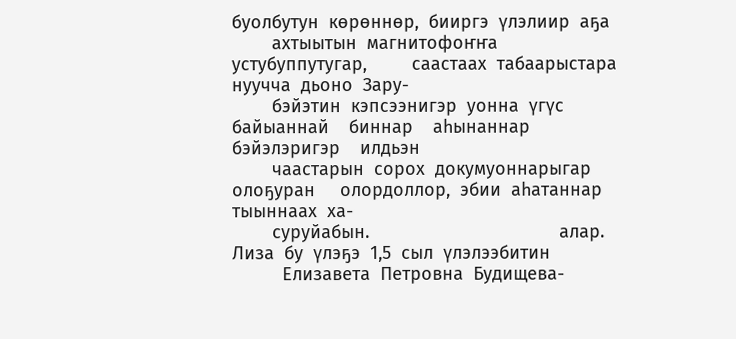буолбутун  көрөннөр,  бииргэ  үлэлиир  аҕа
        ахтыытын  магнитофоҥҥа  устубуппутугар,         саастаах  табаарыстара  нуучча  дьоно  Зару-
        бэйэтин  кэпсээнигэр  уонна  үгүс  байыаннай    биннар    аһынаннар    бэйэлэригэр    илдьэн
        чаастарын  сорох  докумуоннарыгар  олоҕуран     олордоллор,  эбии  аһатаннар  тыыннаах  ха-
        суруйабын.                                      алар.  Лиза  бу  үлэҕэ  1,5  сыл  үлэлээбитин
          Елизавета  Петровна  Будищева-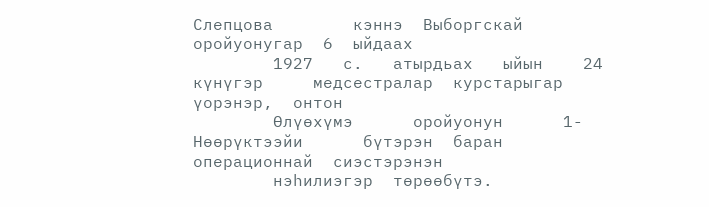Слепцова        кэннэ  Выборгскай  оройуонугар  6  ыйдаах
        1927   с.   атырдьах   ыйын    24   күнүгэр     медсестралар  курстарыгар  үорэнэр,  онтон
        Өлүөхүмэ      оройуонун      1-Нөөрүктээйи      бүтэрэн  баран  операционнай  сиэстэрэнэн
        нэһилиэгэр  төрөөбүтэ.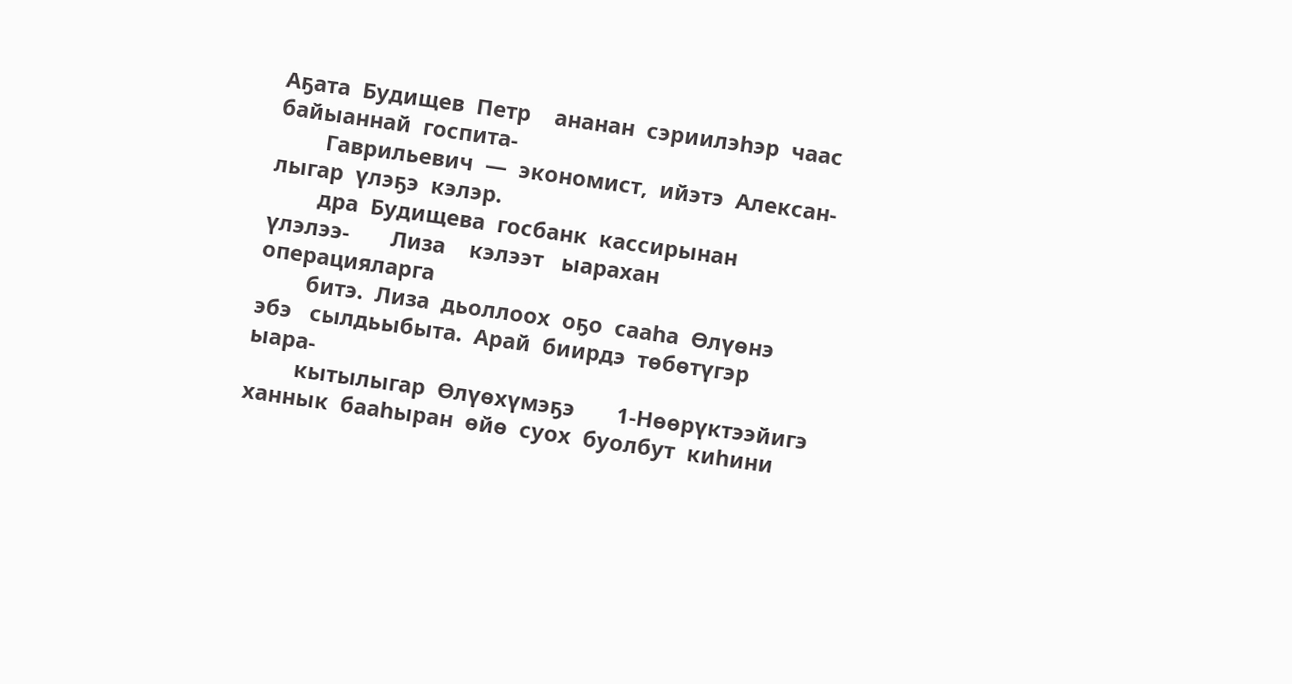Аҕата  Будищев  Петр    ананан  сэриилэһэр  чаас  байыаннай  госпита-
        Гаврильевич  —  экономист,  ийэтэ  Алексан-     лыгар  үлэҕэ  кэлэр.
        дра  Будищева  госбанк  кассирынан  үлэлээ-       Лиза    кэлээт   ыарахан  операцияларга
        битэ.  Лиза  дьоллоох  оҕо  сааһа  Өлүөнэ  эбэ   сылдьыбыта.  Арай  биирдэ  төбөтүгэр  ыара-
        кытылыгар  Өлүөхүмэҕэ       1-Нөөрүктээйигэ     ханнык  бааһыран  өйө  суох  буолбут  киһини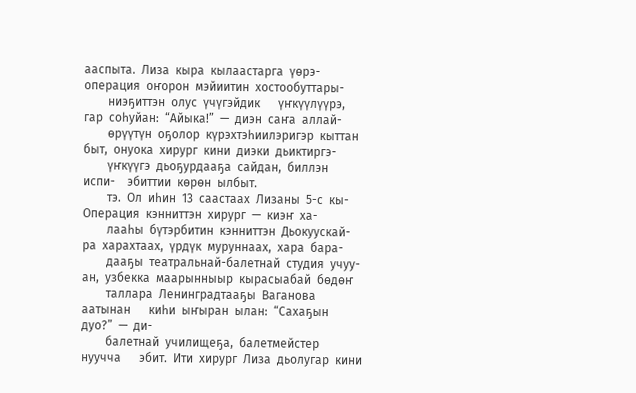ааспыта.  Лиза  кыра  кылаастарга  үөрэ-        операция  оҥорон  мэйиитин  хостообуттары-
        ниэҕиттэн  олус  үчүгэйдик      үҥкүүлүүрэ,     гар  соһуйан:  “Айыка!”  —  диэн  саҥа  аллай-
        өрүүтүн  оҕолор  күрэхтэһиилэригэр  кыттан      быт,  онуока  хирург  кини  диэки  дьиктиргэ-
        үҥкүүгэ  дьоҕурдааҕа  сайдан,  биллэн  испи-    эбиттии  көрөн  ылбыт.
        тэ.  Ол  иһин  13  саастаах  Лизаны  5-с  кы-     Операция  кэнниттэн  хирург  —  киэҥ  ха-
        лааһы  бүтэрбитин  кэнниттэн  Дьокуускай-       ра  харахтаах,  үрдүк  муруннаах,  хара  бара-
        дааҕы  театральнай-балетнай  студия  учуу-      ан,  узбекка  маарынныыр  кырасыабай  бөдөҥ
        таллара  Ленинградтааҕы  Ваганова  аатынан      киһи  ыҥыран  ылан:  “Сахаҕын  дуо?”  —  ди-
        балетнай  училищеҕа,  балетмейстер  нуучча      эбит.  Ити  хирург  Лиза  дьолугар  кини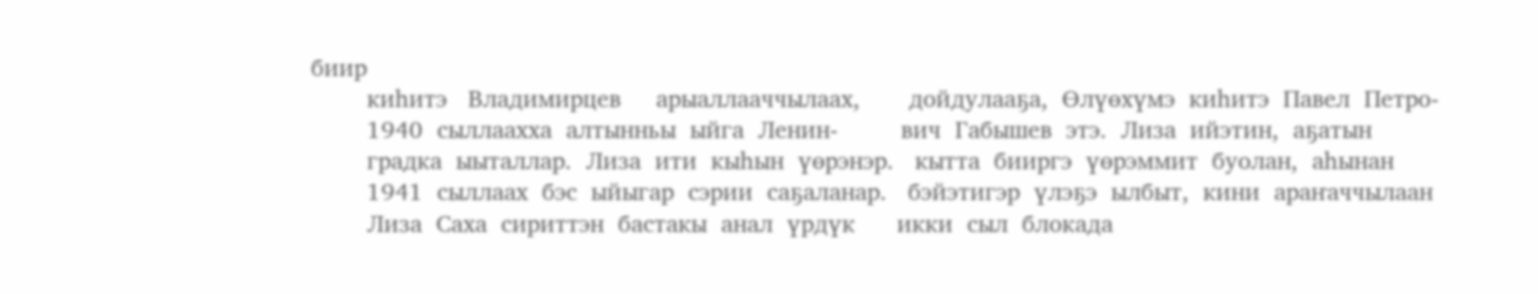биир
        киһитэ   Владимирцев     арыаллааччылаах,       дойдулааҕа,  Өлүөхүмэ  киһитэ  Павел  Петро-
        1940  сыллаахха  алтынньы  ыйга  Ленин-         вич  Габышев  этэ.  Лиза  ийэтин,  аҕатын
        градка  ыыталлар.  Лиза  ити  кыһын  үөрэнэр.   кытта  бииргэ  үөрэммит  буолан,  аһынан
        1941  сыллаах  бэс  ыйыгар  сэрии  саҕаланар.   бэйэтигэр  үлэҕэ  ылбыт,  кини  араҥаччылаан
        Лиза  Саха  сириттэн  бастакы  анал  үрдүк      икки  сыл  блокада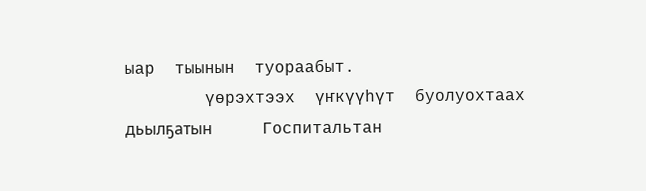ыар  тыынын  туораабыт.
        үөрэхтээх  үҥкүүһүт  буолуохтаах  дьылҕатын     Госпитальтан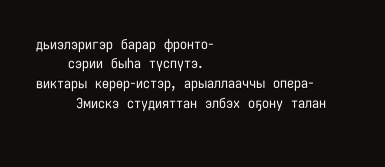дьиэлэригэр  барар  фронто-
        сэрии  быһа  түспүтэ.                           виктары  көрөр-истэр,  арыаллааччы  опера-
          Эмискэ  студияттан  элбэх  оҕону  талан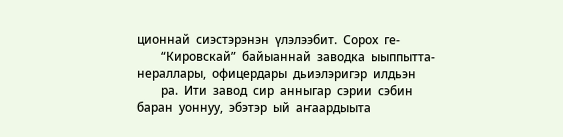ционнай  сиэстэрэнэн  үлэлээбит.  Сорох  ге-
        “Кировскай”  байыаннай  заводка  ыыппытта-      нераллары,  офицердары  дьиэлэригэр  илдьэн
        ра.  Ити  завод  сир  анныгар  сэрии  сэбин     баран  уоннуу,  эбэтэр  ый  аҥаардыыта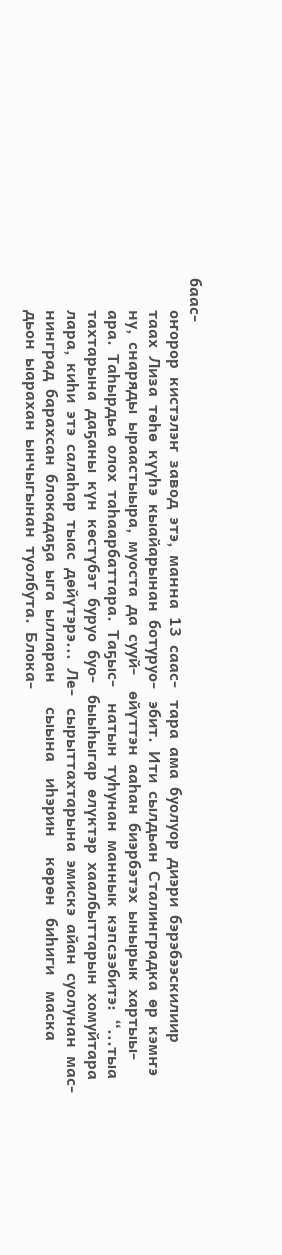баас-
        оҥорор  кистэлэҥ  завод  этэ,  манна  13  саас-   тара  ама  буолуор  диэри  бэрэбээскилиир
        таах  Лиза  төһө  күүһэ  кыайарынан  ботуруо-   эбит.  Ити  сылдьан  Сталинградка  өр  кэмҥэ
        ну,  снаряды  ыраастыыра,  муоста  да  сууй-    өйүттэн  ааһан  биэрбэтэх  ынырык  хартыы-
        ара.  Таһырдьа  олох  таһаарбаттара.  Таҕыс-    натын  туһунан  маннык  кэпсзэбитэ:  “...тыа
        тахтарына  даҕаны  күн  көстүбэт  буруо  буо-   быыһыгар  өлүктэр  хаалбыттарын  хомуйтара
        лара,  киһи  этэ  салаһар  тыас  дөйүтэрэ...  Ле-   сырыттахтарына  эмискэ  айан  суолунан  мас-
        нинград  барахсан  блокадаҕа  ыга  ылларан      сыына    иһэрин     көрөн   биһиги    маска
        дьон  ыарахан  ынчыгынан  туолбута.  Блока-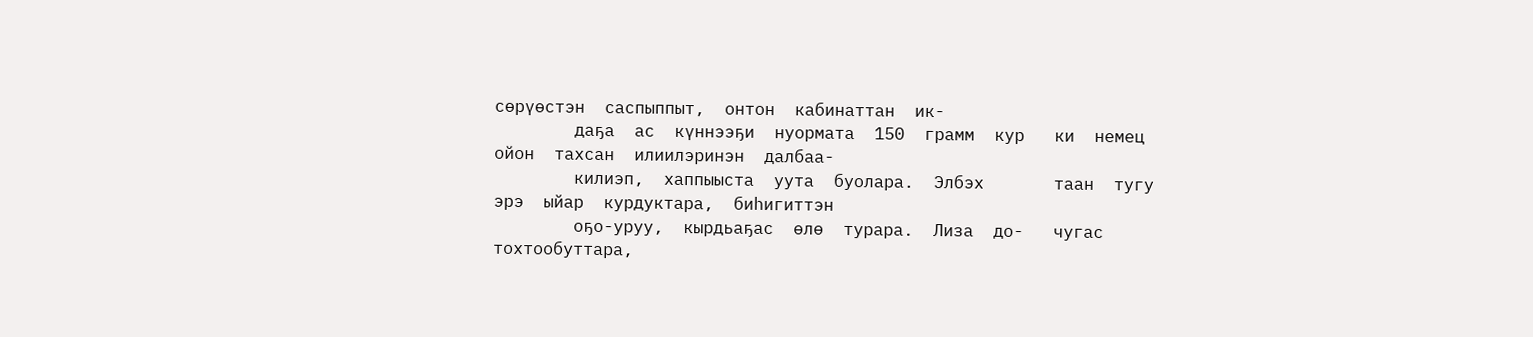сөрүөстэн  саспыппыт,  онтон  кабинаттан  ик-
        даҕа  ас  күннээҕи  нуормата  150  грамм  кур   ки  немец  ойон  тахсан  илиилэринэн  далбаа-
        килиэп,  хаппыыста  уута  буолара.  Элбэх       таан  тугу  эрэ  ыйар  курдуктара,  биһигиттэн
        оҕо-уруу,  кырдьаҕас  өлө  турара.  Лиза  до-   чугас  тохтообуттара,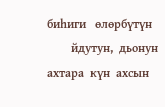биһиги   өлөрбүтүн
        йдутун,  дьонун  ахтара  күн  ахсын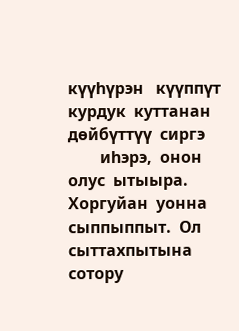күүһүрэн   күүппүт  курдук  куттанан  дөйбүттүү  сиргэ
        иһэрэ,  онон  олус  ытыыра.  Хоргуйан  уонна    сыппыппыт.  Ол  сыттахпытына  сотору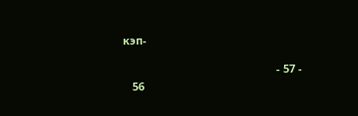кэп-

                                                   - 57 -
   56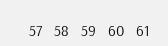57   58   59   60   61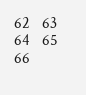62   63   64   65   66